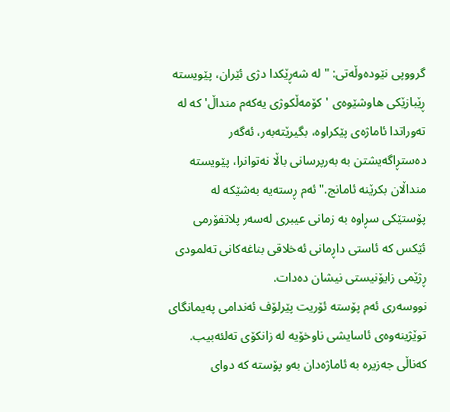گرووپی نێودەوڵەتی: "لە شەڕێکدا دژی ئێران، پێویستە ڕێبازێکی هاوشێوەی 'کۆمەڵکوژی یەکەم منداڵ' کە لە تەوراتدا ئاماژەی پێکراوە، بگیرێتەبەر، ئەگەر دەستڕاگەیشتن بە بەرپرسانی باڵا نەتوانرا، پێویستە منداڵان بکرێنە ئامانج." ئەم ڕستەیە بەشێکە لە پۆستێکی سڕاوە بە زمانی عیبری لەسەر پلاتفۆرمی ئێکس کە ئاستی داڕمانی ئەخلاقی بناغەکانی تەلمودی ڕژێمی زایۆنیستی نیشان دەدات.
نووسەری ئەم پۆستە ئۆریت پێرلۆف ئەندامی پەیمانگای توێژینەوەی ئاسایشی ناوخۆیە لە زانکۆی تەلئەبیب.
کەناڵی جەزیرە بە ئاماژەدان بەو پۆستە کە دوای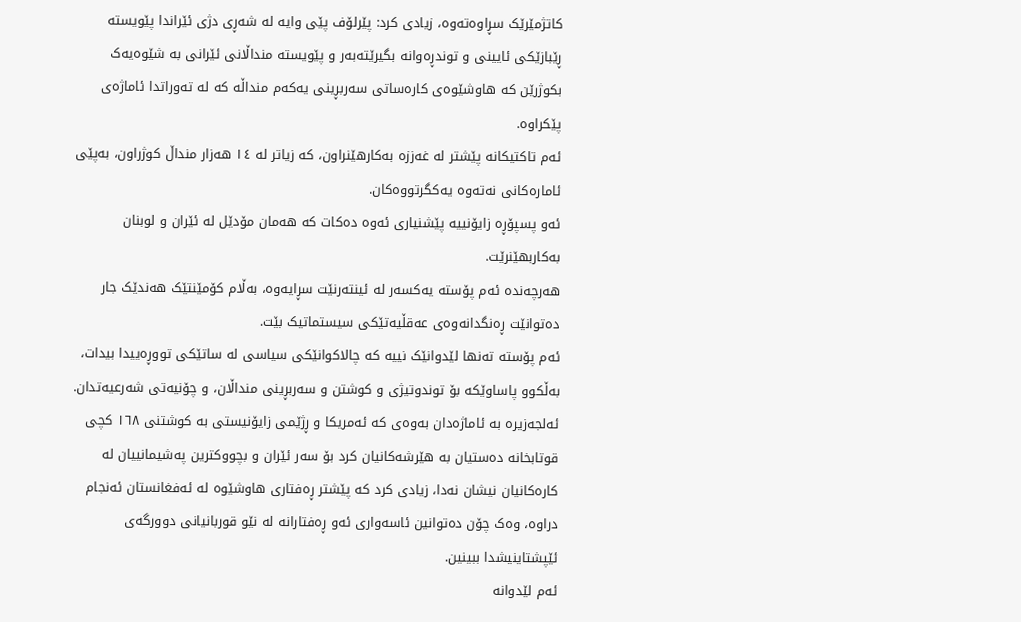کاتژمێرێک سڕاوەتەوە، زیادی کرد: پێرلۆف پێی وایە لە شەڕی دژی ئێراندا پێویستە ڕێبازێکی ئایینی و توندڕەوانە بگیرێتەبەر و پێویستە منداڵانی ئێرانی بە شێوەیەک بکوژرێن کە هاوشێوەی کارەساتی سەربڕینی یەکەم منداڵە کە لە تەوراتدا ئاماژەی پێکراوە.
ئەم تاکتیکانە پێشتر لە غەززە بەکارهێنراون، کە زیاتر لە ١٤ هەزار منداڵ کوژراون، بەپێی ئامارەکانی نەتەوە یەکگرتووەکان.
ئەو پسپۆڕە زایۆنییە پێشنیاری ئەوە دەکات کە هەمان مۆدێل لە ئێران و لوبنان بەکاربهێنرێت.
هەرچەندە ئەم پۆستە یەکسەر لە ئینتەرنێت سڕایەوە، بەڵام کۆمێنتێک هەندێک جار دەتوانێت ڕەنگدانەوەی عەقڵیەتێکی سیستماتیک بێت.
ئەم پۆستە تەنها لێدوانێک نییە کە چالاکوانێکی سیاسی لە ساتێکی تووڕەییدا بیدات، بەڵکوو پاساوێکە بۆ توندوتیژی و کوشتن و سەربڕینی منداڵان، و چۆنیەتی شەرعیەتدان.
ئەلجەزیرە بە ئاماژەدان بەوەی کە ئەمریکا و ڕژێمی زایۆنیستی بە کوشتنی ١٦٨ کچی قوتابخانە دەستیان بە هێرشەکانیان کرد بۆ سەر ئێران و بچووکترین پەشیمانییان لە کارەکانیان نیشان نەدا، زیادی کرد کە پێشتر ڕەفتاری هاوشێوە لە ئەفغانستان ئەنجام دراوە، وەک چۆن دەتوانین ئاسەواری ئەو ڕەفتارانە لە نێو قوربانیانی دوورگەی ئێپشتاینیشدا ببینین.
ئەم لێدوانە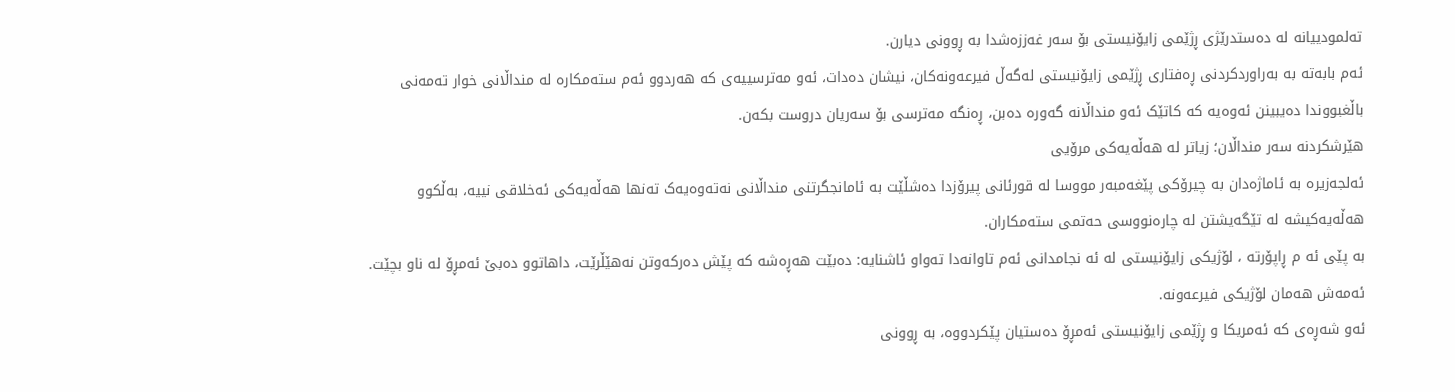تەلمودییانە لە دەستدرێژی ڕژێمی زایۆنیستی بۆ سەر غەززەشدا بە ڕوونی دیارن.
ئەم بابەتە بە بەراوردکردنی ڕەفتاری ڕژێمی زایۆنیستی لەگەڵ فیرعەونەکان، نیشان دەدات، ئەو مەترسییەی کە هەردوو ئەم ستەمکارە لە منداڵانی خوار تەمەنی باڵغبووندا دەیبینن ئەوەیە کە کاتێک ئەو منداڵانە گەورە دەبن، ڕەنگە مەترسی بۆ سەریان دروست بکەن.
هێرشکردنە سەر منداڵان؛ زیاتر لە هەڵەیەکی مرۆیی
ئەلجەزیرە بە ئاماژەدان بە چیرۆکی پێغەمبەر مووسا لە قورئانی پیرۆزدا دەشڵێت بە ئامانجگرتنی منداڵانی نەتەوەیەک تەنها هەڵەیەکی ئەخلاقی نییە، بەڵکوو هەڵەیەکیشە لە تێگەیشتن لە چارەنووسی حەتمی ستەمکاران.
به پێی ئه م ڕاپۆرته ، لۆژیکی زایۆنیستی له ئه نجامدانی ئەم تاوانەدا تەواو ئاشنایه: دەبێت هەڕەشه که پێش دەرکەوتن نەهێڵرێت، داهاتوو دەبێ ئەمڕۆ له ناو بچێت. ئەمەش هەمان لۆژیکی فیرعەونە.
ئەو شەڕەی کە ئەمریکا و ڕژێمی زایۆنیستی ئەمڕۆ دەستیان پێکردووە، بە ڕوونی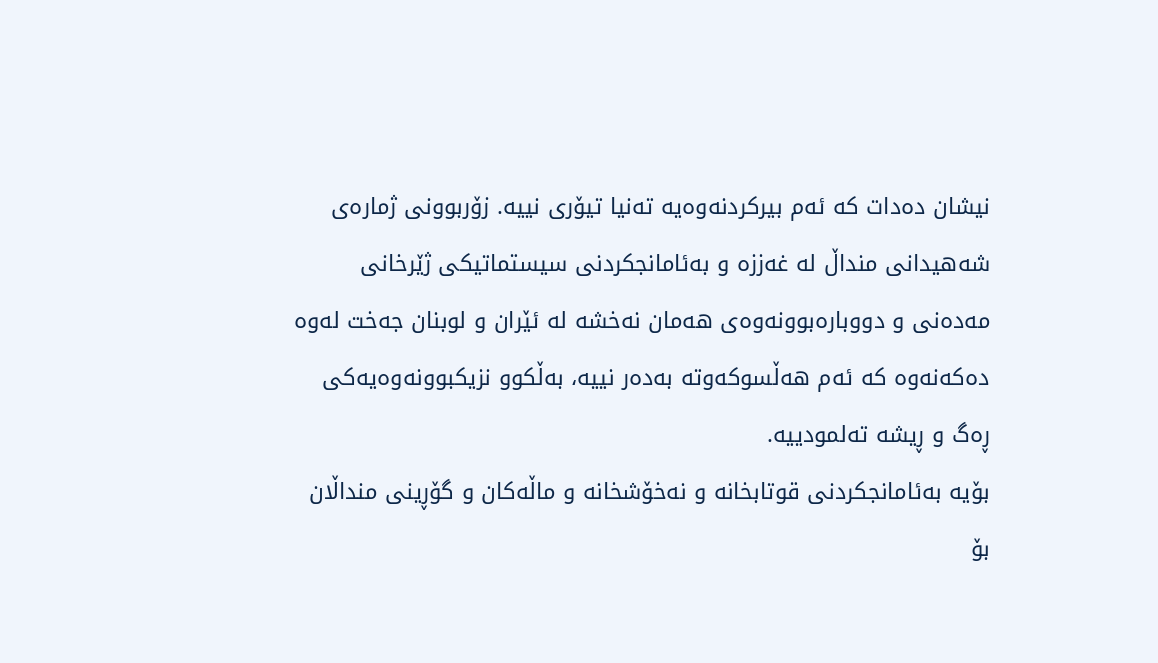نیشان دەدات کە ئەم بیرکردنەوەیە تەنیا تیۆری نییە. زۆربوونی ژمارەی شەهیدانی منداڵ لە غەززە و بەئامانجکردنی سیستماتیکی ژێرخانی مەدەنی و دووبارەبوونەوەی هەمان نەخشە لە ئێران و لوبنان جەخت لەوە دەکەنەوە کە ئەم هەڵسوکەوتە بەدەر نییە، بەڵکوو نزیکبوونەوەیەکی ڕەگ و ڕیشە تەلمودییە.
بۆیە بەئامانجکردنی قوتابخانە و نەخۆشخانە و ماڵەکان و گۆڕینی منداڵان بۆ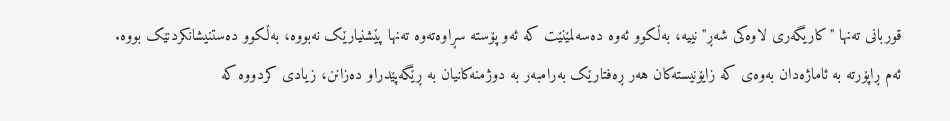قوربانی تەنها "کاریگەری لاوەکی شەڕ" نییە، بەڵکوو ئەوە دەسەلمێنێت کە ئەو پۆستە سڕاوەتەوە تەنها پێشنیارێک نەبووە، بەڵکوو دەستنیشانکردنێک بووە.
ئەم ڕاپۆرتە بە ئاماژەدان بەوەی کە زایۆنیستەکان هەر ڕەفتارێک بەرامبەر بە دوژمنەکانیان بە ڕێگەپێدراو دەزانن، زیادی کردووە کە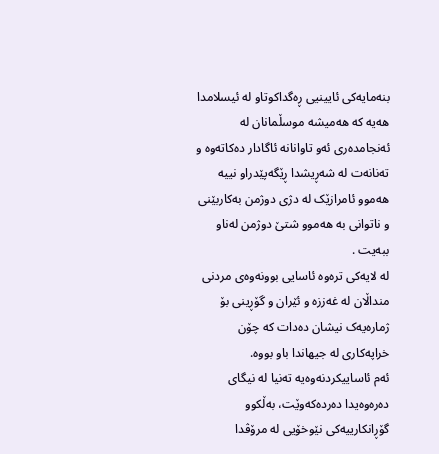بنەمایەکی ئایینیی ڕەگداکوتاو لە ئیسلامدا هەیە کە هەمیشە موسڵمانان لە ئەنجامدەری ئەو تاوانانە ئاگادار دەکاتەوە و تەنانەت لە شەڕیشدا ڕێگەپێدراو نییە هەموو ئامرازێک لە دژی دوژمن بەکاربێنی و ناتوانی بە هەموو شتێ دوژمن لەناو ببەیت .
لە لایەکی ترەوە ئاسایی بوونەوەی مردنی منداڵان لە غەززە و ئێران و گۆڕینی بۆ ژمارەیەک نیشان دەدات کە چۆن خراپەکاری لە جیهاندا باو بووە.
ئەم ئاساییکردنەوەیه تەنیا له نیگای دەرەوەیدا دەردەکەوێت، بەڵکوو گۆڕانکارییەکی نێوخۆیی له مرۆڤدا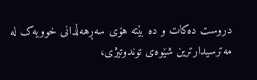دروست دەکات و ده بێته هۆی سەڕهەڵدانی خوویەک له
مەترسیدارترین شێوەی توندوتیژی،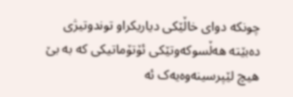چونکه دوای خاڵێکی دیاریکراو توندوتیژی دەبێته هەڵسوکەوتێکی ئۆتۆماتیکی که به بێ هیچ لێپرسینەوەیەک ئه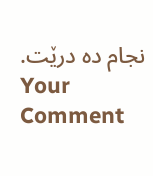نجام ده درێت.
Your Comment